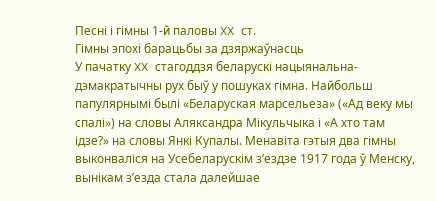Песні і гімны 1-й паловы XX ст.
Гімны эпохі барацьбы за дзяржаўнасць
У пачатку XX стагоддзя беларускі нацыянальна-дэмакратычны рух быў у пошуках гімна. Найбольш папулярнымі былі «Беларуская марсельеза» («Ад веку мы спалі») на словы Аляксандра Мікульчыка і «А хто там ідзе?» на словы Янкі Купалы. Менавіта гэтыя два гімны выконваліся на Усебеларускім з’ездзе 1917 года ў Менску, вынікам з’езда стала далейшае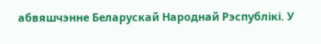абвяшчэнне Беларускай Народнай Рэспублікі. У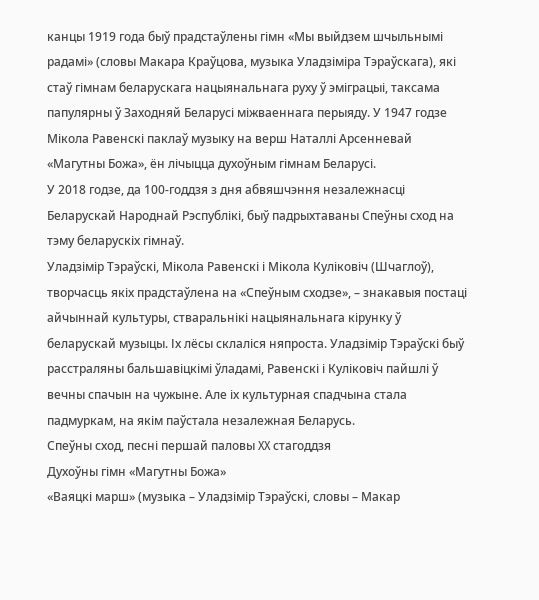канцы 1919 года быў прадстаўлены гімн «Мы выйдзем шчыльнымі радамі» (словы Макара Краўцова, музыка Уладзіміра Тэраўскага), які стаў гімнам беларускага нацыянальнага руху ў эміграцыі, таксама папулярны ў Заходняй Беларусі міжваеннага перыяду. У 1947 годзе Мікола Равенскі паклаў музыку на верш Наталлі Арсенневай «Магутны Божа», ён лічыцца духоўным гімнам Беларусі.
У 2018 годзе, да 100-годдзя з дня абвяшчэння незалежнасці Беларускай Народнай Рэспублікі, быў падрыхтаваны Спеўны сход на тэму беларускіх гімнаў.
Уладзімір Тэраўскі, Мікола Равенскі і Мікола Куліковіч (Шчаглоў), творчасць якіх прадстаўлена на «Спеўным сходзе», – знакавыя постаці айчыннай культуры, стваральнікі нацыянальнага кірунку ў беларускай музыцы. Іх лёсы склаліся няпроста. Уладзімір Тэраўскі быў расстраляны бальшавіцкімі ўладамі, Равенскі і Куліковіч пайшлі ў вечны спачын на чужыне. Але іх культурная спадчына стала падмуркам, на якім паўстала незалежная Беларусь.
Спеўны сход, песні першай паловы XX стагоддзя
Духоўны гімн «Магутны Божа»
«Ваяцкі марш» (музыка – Уладзімір Тэраўскі, словы – Макар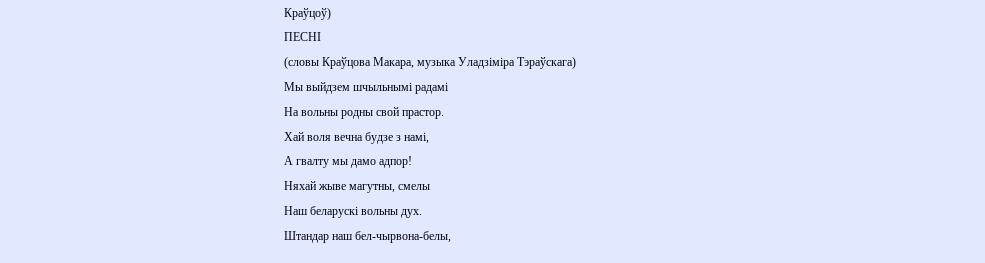Краўцоў)
ПЕСНІ
(словы Краўцова Макара, музыка Уладзіміра Тэраўскага)
Мы выйдзем шчыльнымі радамі
На вольны родны свой прастор.
Хай воля вечна будзе з намі,
А гвалту мы дамо адпор!
Няхай жыве магутны, смелы
Наш беларускі вольны дух.
Штандар наш бел-чырвона-белы,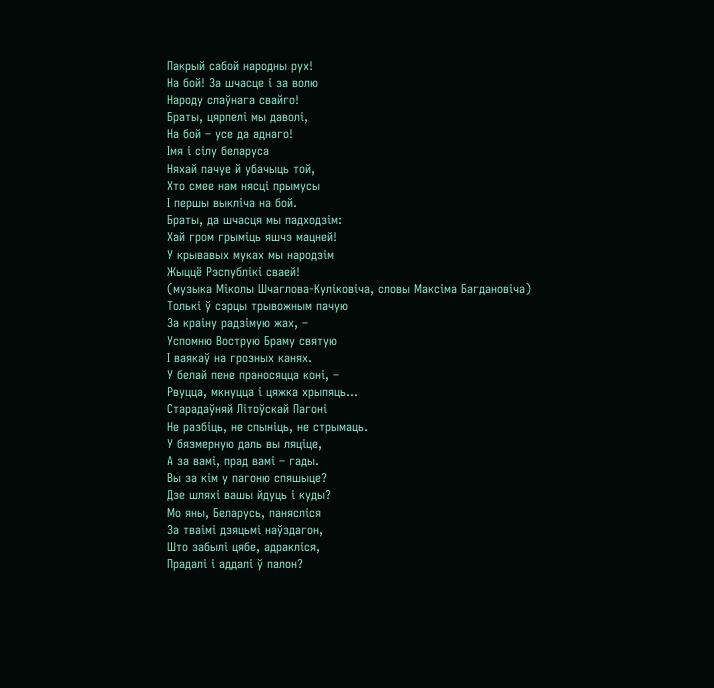Пакрый сабой народны рух!
На бой! За шчасце і за волю
Народу слаўнага свайго!
Браты, цярпелі мы даволі,
На бой – усе да аднаго!
Імя і сілу беларуса
Няхай пачуе й убачыць той,
Хто смее нам нясці прымусы
І першы выкліча на бой.
Браты, да шчасця мы падходзім:
Хай гром грыміць яшчэ мацней!
У крывавых муках мы народзім
Жыццё Рэспублікі сваей!
(музыка Міколы Шчаглова-Куліковіча, словы Максіма Багдановіча)
Толькі ў сэрцы трывожным пачую
За краіну радзімую жах, –
Успомню Вострую Браму святую
І ваякаў на грозных канях.
У белай пене праносяцца коні, –
Рвуцца, мкнуцца і цяжка хрыпяць...
Старадаўняй Літоўскай Пагоні
Не разбіць, не спыніць, не стрымаць.
У бязмерную даль вы ляціце,
А за вамі, прад вамі – гады.
Вы за кім у пагоню спяшыце?
Дзе шляхі вашы йдуць і куды?
Мо яны, Беларусь, панясліся
За тваімі дзяцьмі наўздагон,
Што забылі цябе, адракліся,
Прадалі і аддалі ў палон?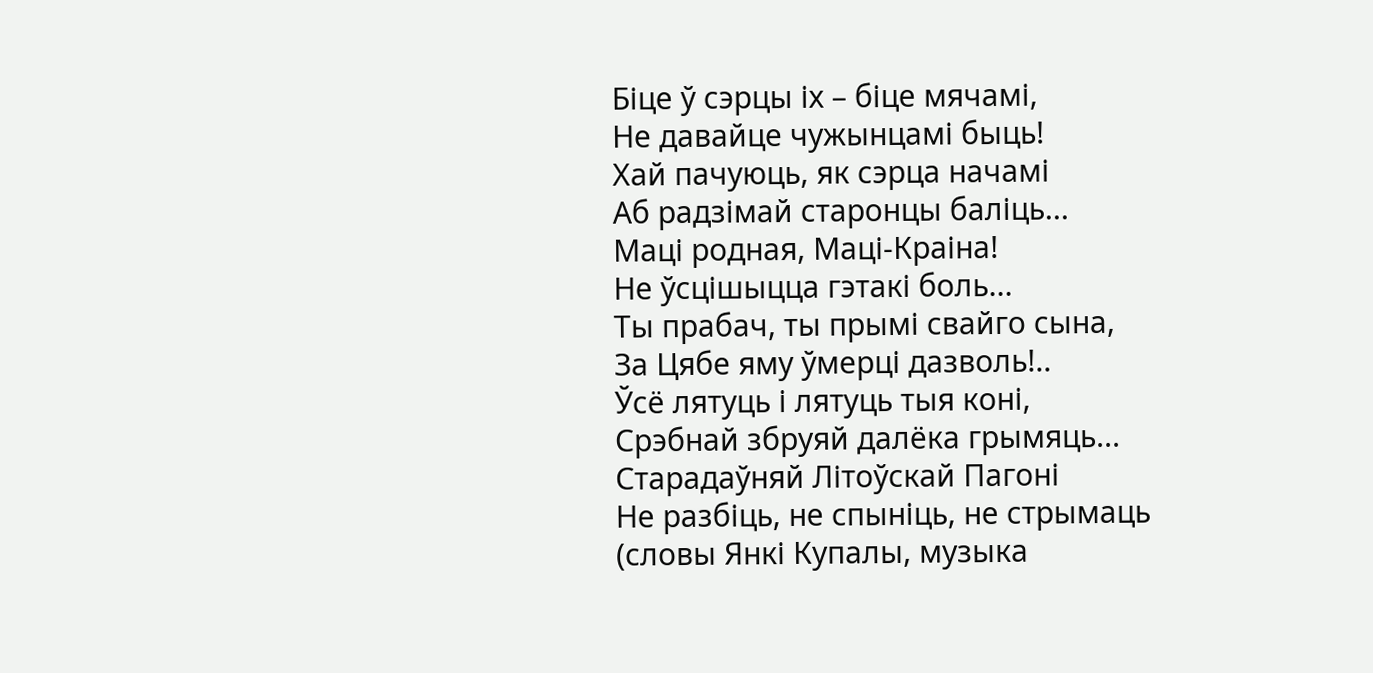Біце ў сэрцы іх – біце мячамі,
Не давайце чужынцамі быць!
Хай пачуюць, як сэрца начамі
Аб радзімай старонцы баліць...
Маці родная, Маці-Краіна!
Не ўсцішыцца гэтакі боль...
Ты прабач, ты прымі свайго сына,
За Цябе яму ўмерці дазволь!..
Ўсё лятуць і лятуць тыя коні,
Срэбнай збруяй далёка грымяць...
Старадаўняй Літоўскай Пагоні
Не разбіць, не спыніць, не стрымаць
(словы Янкі Купалы, музыка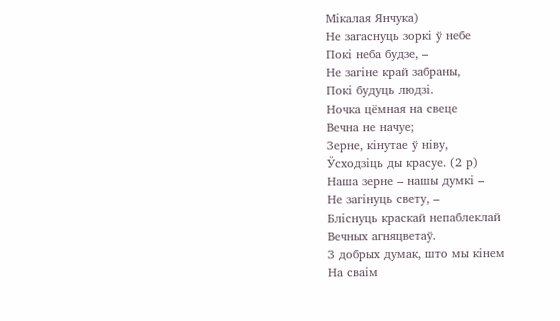Мікалая Янчука)
Не загаснуць зоркі ў небе
Покі неба будзе, –
Не загіне край забраны,
Покі будуць людзі.
Ночка цёмная на свеце
Вечна не начуе;
Зерне, кінутае ў ніву,
Ўсходзіць ды красуе. (2 р)
Наша зерне – нашы думкі –
Не загінуць свету, –
Бліснуць краскай непаблеклай
Вечных агняцветаў.
З добрых думак, што мы кінем
На сваім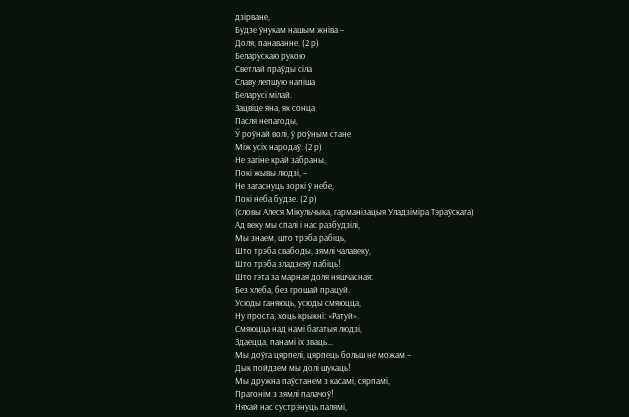дзірване,
Будзе ўнукам нашым жніва –
Доля, панаванне. (2 р)
Беларускаю рукою
Светлай праўды сіла
Славу лепшую напіша
Беларусі мілай.
Зацвіце яна, як сонца
Пасля непагоды,
Ў роўнай волі, ў роўным стане
Між усіх народаў. (2 р)
Не загіне край забраны,
Покі жывы людзі, –
Не загаснуць зоркі ў небе,
Покі неба будзе. (2 р)
(словы Алеся Мікульчыка, гарманізацыя Уладзіміра Тэраўскага)
Ад веку мы спалі і нас разбудзілі,
Мы знаем, што трэба рабіць,
Што трэба свабоды, зямлі чалавеку,
Што трэба зладзеяў пабіць!
Што гэта за марная доля няшчасная:
Без хлеба, без грошай працуй.
Усюды ганяюць, усюды смяюцца,
Ну проста, хоць крыкні: «Ратуй».
Смяюцца над намі багатыя людзі,
Здаецца, панамі іх зваць…
Мы доўга цярпелі, цярпець больш не можам –
Дык пойдзем мы долі шукаць!
Мы дружна паўстанем з касамі, сярпамі,
Прагонім з зямлі палачоў!
Няхай нас сустрэнуць палямі,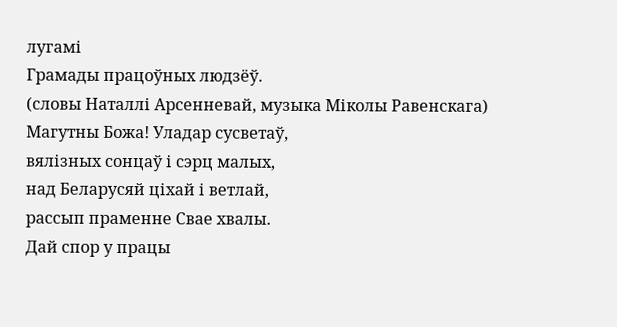лугамі
Грамады працоўных людзёў.
(словы Наталлі Арсенневай, музыка Міколы Равенскага)
Магутны Божа! Уладар сусветаў,
вялізных сонцаў і сэрц малых,
над Беларусяй ціхай і ветлай,
рассып праменне Свае хвалы.
Дай спор у працы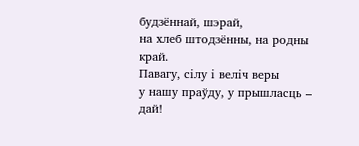будзённай, шэрай,
на хлеб штодзённы, на родны край.
Павагу, сілу і веліч веры
у нашу праўду, у прышласць – дай!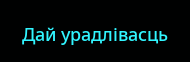Дай урадлівасць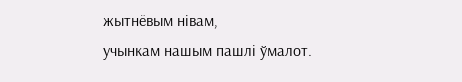жытнёвым нівам,
учынкам нашым пашлі ўмалот.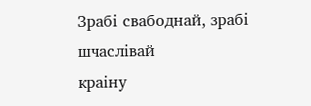Зрабі свабоднай, зрабі шчаслівай
краіну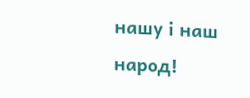нашу і наш народ!